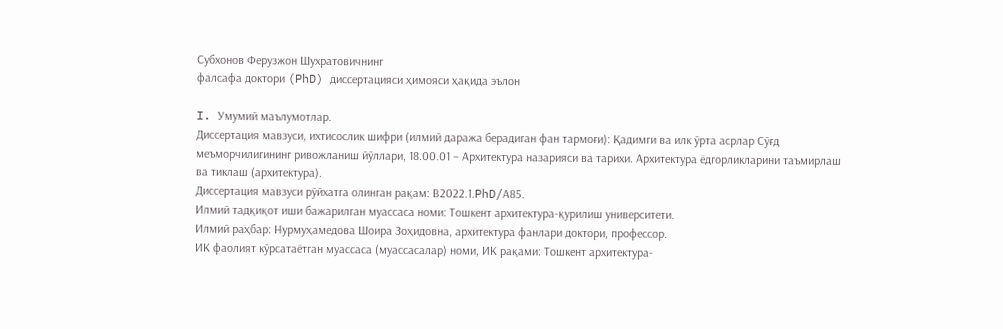Субхонов Ферузжон Шухратовичнинг
фалсафа доктори (PhD) диссертацияси ҳимояси ҳақида эълон

I. Умумий маълумотлар.
Диссертация мавзуси, ихтисослик шифри (илмий даража берадиган фан тармоғи): Қадимги ва илк ўрта асрлар Сўғд меъморчилигининг ривожланиш йўллари, 18.00.01 – Архитектура назарияси ва тарихи. Архитектура ёдгорликларини таъмирлаш ва тиклаш (архитектура).
Диссертация мавзуси рўйхатга олинган рақам: В2022.1.PhD/А85.
Илмий тадқиқот иши бажарилган муассаса номи: Тошкент архитектура-қурилиш университети.
Илмий раҳбар: Нурмуҳамедова Шоира Зоҳидовна, архитектура фанлари доктори, профессор.
ИК фаолият кўрсатаётган муассаса (муассасалар) номи, ИК рақами: Тошкент архитектура-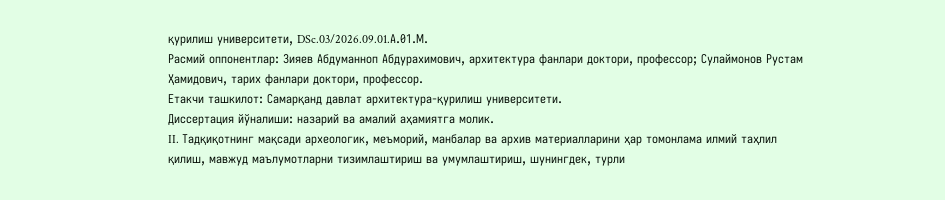қурилиш университети, DSc.03/2026.09.01.А.01.М.
Расмий оппонентлар: Зияев Абдуманноп Абдурахимович, архитектура фанлари доктори, профессор; Сулаймонов Рустам Ҳамидович, тарих фанлари доктори, профессор.
Етакчи ташкилот: Самарқанд давлат архитектура-қурилиш университети.
Диссертация йўналиши: назарий ва амалий аҳамиятга молик.
II. Тадқиқотнинг мақсади археологик, меъморий, манбалар ва архив материалларини ҳар томонлама илмий таҳлил қилиш, мавжуд маълумотларни тизимлаштириш ва умумлаштириш, шунингдек, турли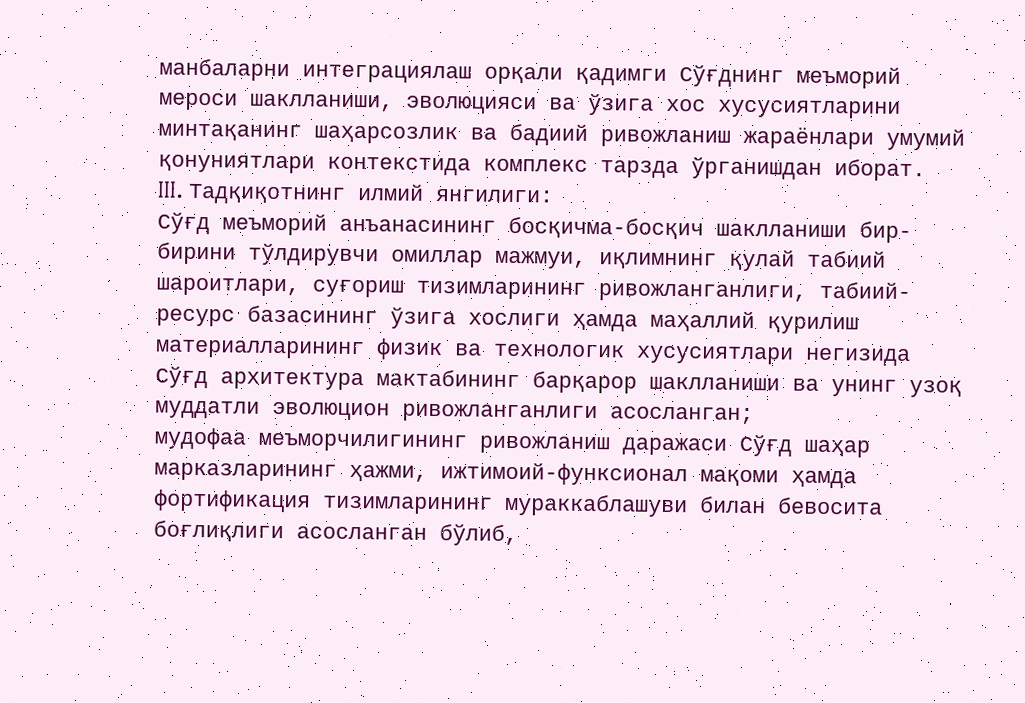манбаларни интеграциялаш орқали қадимги Сўғднинг меъморий мероси шаклланиши, эволюцияси ва ўзига хос хусусиятларини минтақанинг шаҳарсозлик ва бадиий ривожланиш жараёнлари умумий қонуниятлари контекстида комплекс тарзда ўрганишдан иборат.
III. Тадқиқотнинг илмий янгилиги:
Сўғд меъморий анъанасининг босқичма-босқич шаклланиши бир-бирини тўлдирувчи омиллар мажмуи, иқлимнинг қулай табиий шароитлари, суғориш тизимларининг ривожланганлиги, табиий-ресурс базасининг ўзига хослиги ҳамда маҳаллий қурилиш материалларининг физик ва технологик хусусиятлари негизида Сўғд архитектура мактабининг барқарор шаклланиши ва унинг узоқ муддатли эволюцион ривожланганлиги асосланган;
мудофаа меъморчилигининг ривожланиш даражаси Сўғд шаҳар марказларининг ҳажми, ижтимоий-функсионал мақоми ҳамда фортификация тизимларининг мураккаблашуви билан бевосита боғлиқлиги асосланган бўлиб,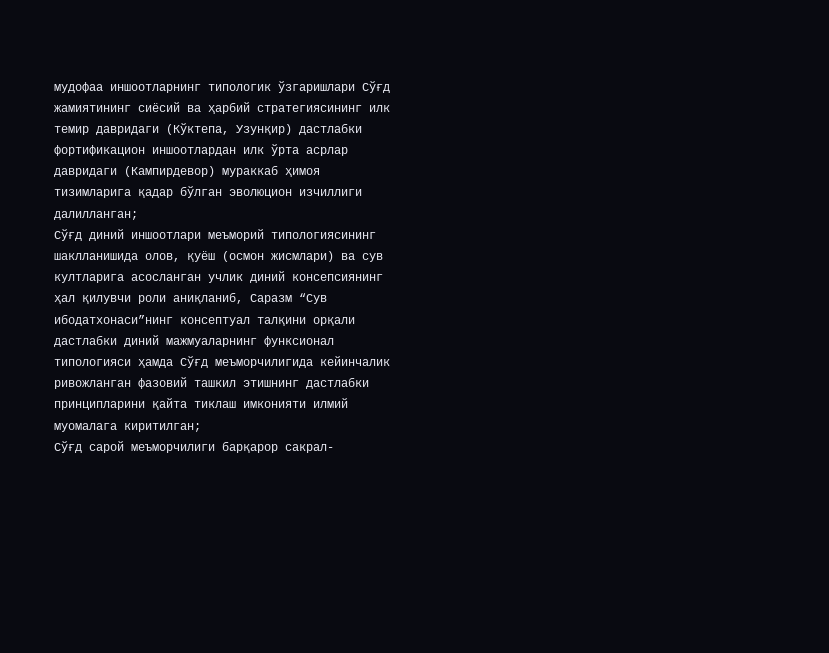мудофаа иншоотларнинг типологик ўзгаришлари Сўғд жамиятининг сиёсий ва ҳарбий стратегиясининг илк темир давридаги (Кўктепа, Узунқир) дастлабки фортификацион иншоотлардан илк ўрта асрлар давридаги (Кампирдевор) мураккаб ҳимоя тизимларига қадар бўлган эволюцион изчиллиги далилланган;
Сўғд диний иншоотлари меъморий типологиясининг шаклланишида олов, қуёш (осмон жисмлари) ва сув култларига асосланган учлик диний консепсиянинг ҳал қилувчи роли аниқланиб, Саразм “Сув ибодатхонаси”нинг консептуал талқини орқали дастлабки диний мажмуаларнинг функсионал типологияси ҳамда Сўғд меъморчилигида кейинчалик ривожланган фазовий ташкил этишнинг дастлабки принципларини қайта тиклаш имконияти илмий муомалага киритилган;
Сўғд сарой меъморчилиги барқарор сакрал-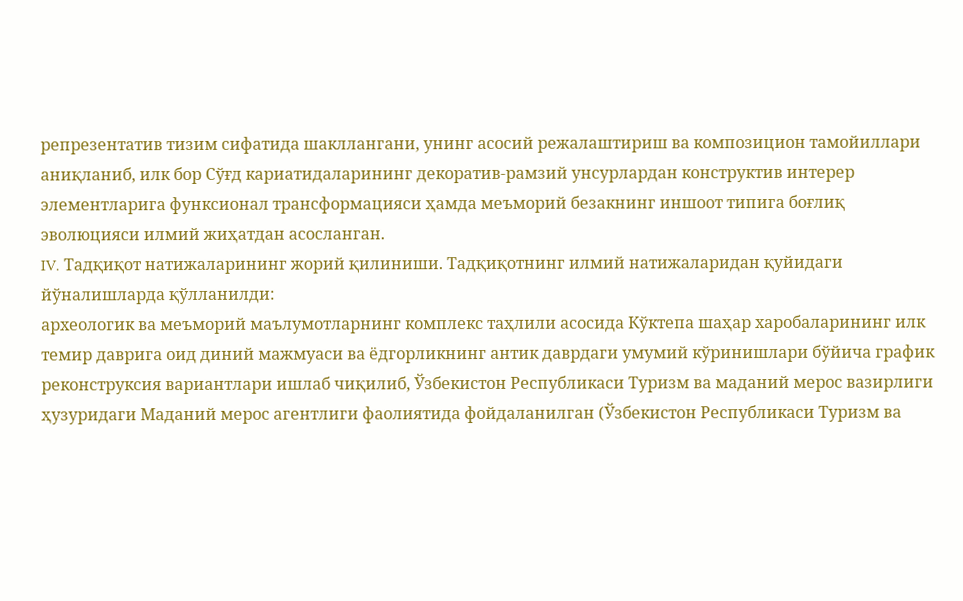репрезентатив тизим сифатида шакллангани, унинг асосий режалаштириш ва композицион тамойиллари аниқланиб, илк бор Сўғд кариатидаларининг декоратив-рамзий унсурлардан конструктив интерер элементларига функсионал трансформацияси ҳамда меъморий безакнинг иншоот типига боғлиқ эволюцияси илмий жиҳатдан асосланган.
IV. Тадқиқот натижаларининг жорий қилиниши. Тадқиқотнинг илмий натижаларидан қуйидаги йўналишларда қўлланилди:
археологик ва меъморий маълумотларнинг комплекс таҳлили асосида Кўктепа шаҳар харобаларининг илк темир даврига оид диний мажмуаси ва ёдгорликнинг антик даврдаги умумий кўринишлари бўйича график реконструксия вариантлари ишлаб чиқилиб, Ўзбекистон Республикаси Туризм ва маданий мерос вазирлиги ҳузуридаги Маданий мерос агентлиги фаолиятида фойдаланилган (Ўзбекистон Республикаси Туризм ва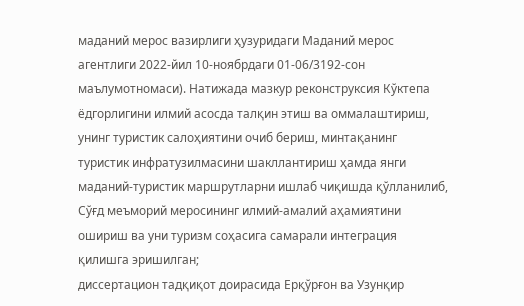маданий мерос вазирлиги ҳузуридаги Маданий мерос агентлиги 2022-йил 10-ноябрдаги 01-06/3192-сон маълумотномаси). Натижада мазкур реконструксия Кўктепа ёдгорлигини илмий асосда талқин этиш ва оммалаштириш, унинг туристик салоҳиятини очиб бериш, минтақанинг туристик инфратузилмасини шакллантириш ҳамда янги маданий-туристик маршрутларни ишлаб чиқишда қўлланилиб, Сўғд меъморий меросининг илмий-амалий аҳамиятини ошириш ва уни туризм соҳасига самарали интеграция қилишга эришилган;
диссертацион тадқиқот доирасида Ерқўрғон ва Узунқир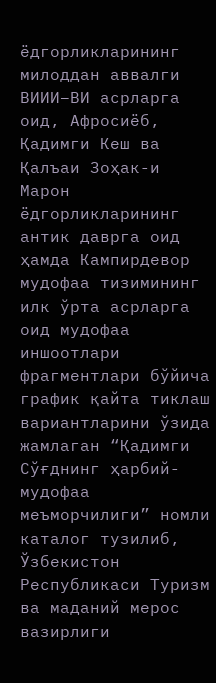ёдгорликларининг милоддан аввалги ВИИИ–ВИ асрларга оид, Афросиёб, Қадимги Кеш ва Қалъаи Зоҳак-и Марон ёдгорликларининг антик даврга оид ҳамда Кампирдевор мудофаа тизимининг илк ўрта асрларга оид мудофаа иншоотлари фрагментлари бўйича график қайта тиклаш вариантларини ўзида жамлаган “Қадимги Сўғднинг ҳарбий-мудофаа меъморчилиги” номли каталог тузилиб, Ўзбекистон Республикаси Туризм ва маданий мерос вазирлиги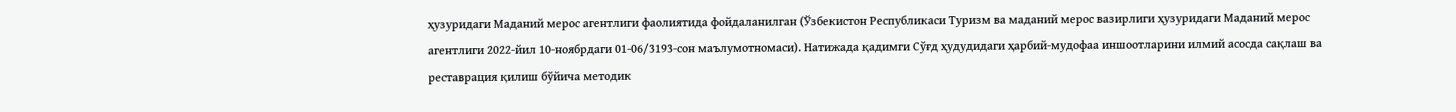ҳузуридаги Маданий мерос агентлиги фаолиятида фойдаланилган (Ўзбекистон Республикаси Туризм ва маданий мерос вазирлиги ҳузуридаги Маданий мерос агентлиги 2022-йил 10-ноябрдаги 01-06/3193-сон маълумотномаси). Натижада қадимги Сўғд ҳудудидаги ҳарбий-мудофаа иншоотларини илмий асосда сақлаш ва реставрация қилиш бўйича методик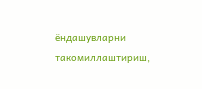ёндашувларни такомиллаштириш,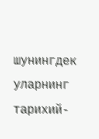шунингдек уларнинг тарихий-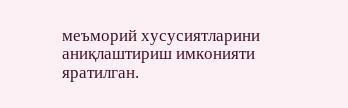меъморий хусусиятларини аниқлаштириш имконияти яратилган.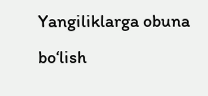Yangiliklarga obuna bo‘lish